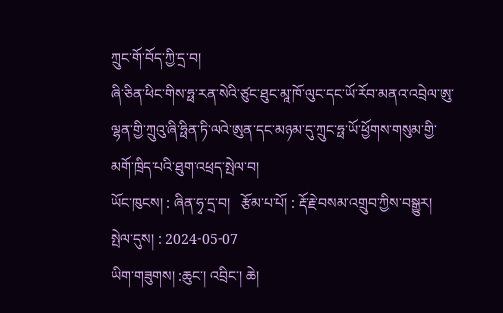ཀྲུང་གོ་བོད་ཀྱི་དྲ་བ།
ཞི་ཅིན་ཕིང་གིས་ཧྥ་རན་སེའི་ཙུང་ཐུང་མཱ་ཁོ་ལུང་དང་ཡོ་རོབ་མནའ་འབྲེལ་ཨུ་ལྷན་གྱི་ཀྲུའུ་ཞི་ཧྥིན་ཏི་ལའེ་ཨུན་དང་མཉམ་དུ་ཀྲུང་ཧྥ་ཡོ་ཕྱོགས་གསུམ་གྱི་མགོ་ཁྲིད་པའི་ཐུག་འཕྲད་སྤེལ་བ།
ཡོང་ཁུངས། : ཞིན་ཧྭ་དྲ་བ།   རྩོམ་པ་པོ། : རྡོ་རྗེ་བསམ་འགྲུབ་ཀྱིས་བསྒྱུར།   སྤེལ་དུས། : 2024-05-07
ཡིག་གཟུགས། :ཆུང་། འབྲིང་། ཆེ།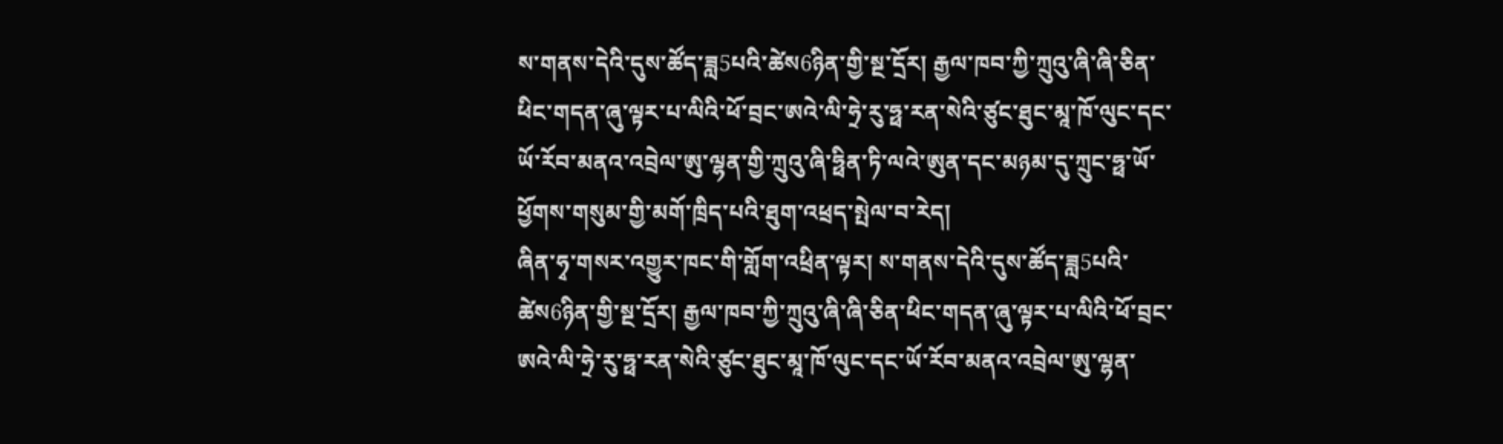ས་གནས་དེའི་དུས་ཚོད་ཟླ5པའི་ཚེས6ཉིན་གྱི་སྔ་དྲོར། རྒྱལ་ཁབ་ཀྱི་ཀྲུའུ་ཞི་ཞི་ཅིན་ཕིང་གདན་ཞུ་ལྟར་པ་ལིའི་ཕོ་བྲང་ཨའེ་ལི་ཧྲེ་རུ་ཧྥ་རན་སེའི་ཙུང་ཐུང་མཱ་ཁོ་ལུང་དང་ཡོ་རོབ་མནའ་འབྲེལ་ཨུ་ལྷན་གྱི་ཀྲུའུ་ཞི་ཧྥིན་ཏི་ལའེ་ཨུན་དང་མཉམ་དུ་ཀྲུང་ཧྥ་ཡོ་ཕྱོགས་གསུམ་གྱི་མགོ་ཁྲིད་པའི་ཐུག་འཕྲད་སྤེལ་བ་རེད།
ཞིན་ཧྭ་གསར་འགྱུར་ཁང་གི་གློག་འཕྲིན་ལྟར། ས་གནས་དེའི་དུས་ཚོད་ཟླ5པའི་ཚེས6ཉིན་གྱི་སྔ་དྲོར། རྒྱལ་ཁབ་ཀྱི་ཀྲུའུ་ཞི་ཞི་ཅིན་ཕིང་གདན་ཞུ་ལྟར་པ་ལིའི་ཕོ་བྲང་ཨའེ་ལི་ཧྲེ་རུ་ཧྥ་རན་སེའི་ཙུང་ཐུང་མཱ་ཁོ་ལུང་དང་ཡོ་རོབ་མནའ་འབྲེལ་ཨུ་ལྷན་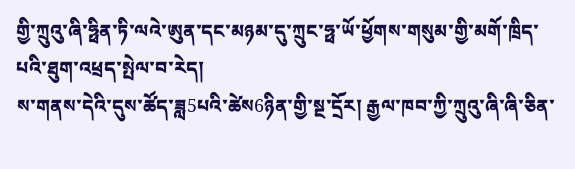གྱི་ཀྲུའུ་ཞི་ཧྥིན་ཏི་ལའེ་ཨུན་དང་མཉམ་དུ་ཀྲུང་ཧྥ་ཡོ་ཕྱོགས་གསུམ་གྱི་མགོ་ཁྲིད་པའི་ཐུག་འཕྲད་སྤེལ་བ་རེད།
ས་གནས་དེའི་དུས་ཚོད་ཟླ5པའི་ཚེས6ཉིན་གྱི་སྔ་དྲོར། རྒྱལ་ཁབ་ཀྱི་ཀྲུའུ་ཞི་ཞི་ཅིན་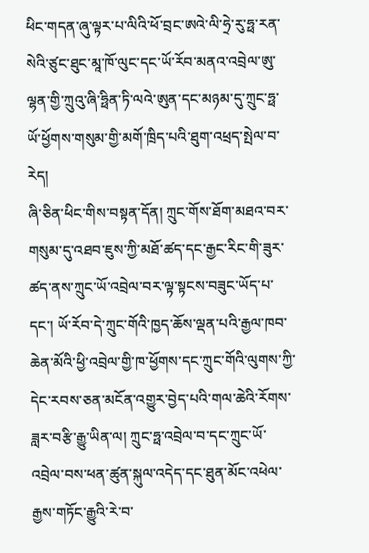ཕིང་གདན་ཞུ་ལྟར་པ་ལིའི་ཕོ་བྲང་ཨའེ་ལི་ཧྲེ་རུ་ཧྥ་རན་སེའི་ཙུང་ཐུང་མཱ་ཁོ་ལུང་དང་ཡོ་རོབ་མནའ་འབྲེལ་ཨུ་ལྷན་གྱི་ཀྲུའུ་ཞི་ཧྥིན་ཏི་ལའེ་ཨུན་དང་མཉམ་དུ་ཀྲུང་ཧྥ་ཡོ་ཕྱོགས་གསུམ་གྱི་མགོ་ཁྲིད་པའི་ཐུག་འཕྲད་སྤེལ་བ་རེད།
ཞི་ཅིན་ཕིང་གིས་བསྟན་དོན། ཀྲུང་གོས་ཐོག་མཐའ་བར་གསུམ་དུ་འཐབ་ཇུས་ཀྱི་མཐོ་ཚད་དང་རྒྱང་རིང་གི་ཟུར་ཚད་ནས་ཀྲུང་ཡོ་འབྲེལ་བར་ལྟ་སྟངས་བཟུང་ཡོད་པ་དང་། ཡོ་རོབ་དེ་ཀྲུང་གོའི་ཁྱད་ཆོས་ལྡན་པའི་རྒྱལ་ཁབ་ཆེན་མོའི་ཕྱི་འབྲེལ་གྱི་ཁ་ཕྱོགས་དང་ཀྲུང་གོའི་ལུགས་ཀྱི་དེང་རབས་ཅན་མངོན་འགྱུར་བྱེད་པའི་གལ་ཆེའི་རོགས་ཟླར་བརྩི་རྒྱུ་ཡིན་ལ། ཀྲུང་ཧྥ་འབྲེལ་བ་དང་ཀྲུང་ཡོ་འབྲེལ་བས་ཕན་ཚུན་སྐུལ་འདེད་དང་ཐུན་མོང་འཕེལ་རྒྱས་གཏོང་རྒྱུའི་རེ་བ་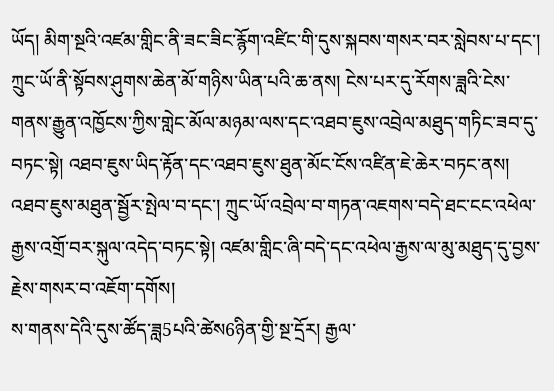ཡོད། མིག་སྔའི་འཛམ་གླིང་ནི་ཟང་ཟིང་རྙོག་འཛིང་གི་དུས་སྐབས་གསར་བར་སླེབས་པ་དང་། ཀྲུང་ཡོ་ནི་སྟོབས་ཤུགས་ཆེན་མོ་གཉིས་ཡིན་པའི་ཆ་ནས། ངེས་པར་དུ་རོགས་ཟླའི་ངེས་གནས་རྒྱུན་འཁྱོངས་ཀྱིས་གླེང་མོལ་མཉམ་ལས་དང་འཐབ་ཇུས་འབྲེལ་མཐུད་གཏིང་ཟབ་དུ་བཏང་སྟེ། འཐབ་ཇུས་ཡིད་རྟོན་དང་འཐབ་ཇུས་ཐུན་མོང་ངོས་འཛིན་ཇེ་ཆེར་བཏང་ནས། འཐབ་ཇུས་མཐུན་སྦྱོར་སྤེལ་བ་དང་། ཀྲུང་ཡོ་འབྲེལ་བ་གཏན་འཇགས་བདེ་ཐང་ངང་འཕེལ་རྒྱས་འགྲོ་བར་སྐུལ་འདེད་བཏང་སྟེ། འཛམ་གླིང་ཞི་བདེ་དང་འཕེལ་རྒྱས་ལ་མུ་མཐུད་དུ་བྱས་རྗེས་གསར་བ་འཇོག་དགོས།
ས་གནས་དེའི་དུས་ཚོད་ཟླ5པའི་ཚེས6ཉིན་གྱི་སྔ་དྲོར། རྒྱལ་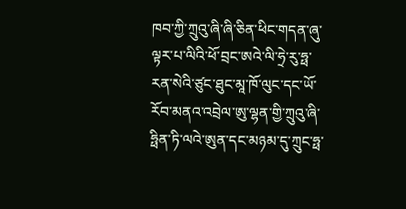ཁབ་ཀྱི་ཀྲུའུ་ཞི་ཞི་ཅིན་ཕིང་གདན་ཞུ་ལྟར་པ་ལིའི་ཕོ་བྲང་ཨའེ་ལི་ཧྲེ་རུ་ཧྥ་རན་སེའི་ཙུང་ཐུང་མཱ་ཁོ་ལུང་དང་ཡོ་རོབ་མནའ་འབྲེལ་ཨུ་ལྷན་གྱི་ཀྲུའུ་ཞི་ཧྥིན་ཏི་ལའེ་ཨུན་དང་མཉམ་དུ་ཀྲུང་ཧྥ་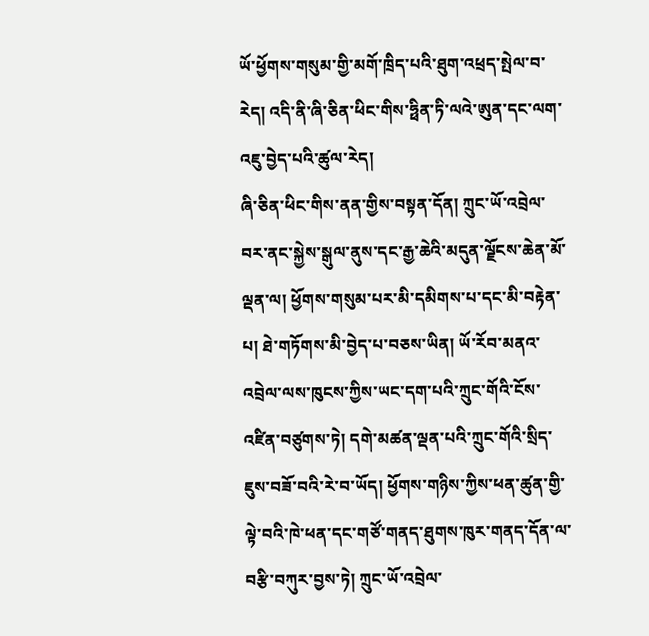ཡོ་ཕྱོགས་གསུམ་གྱི་མགོ་ཁྲིད་པའི་ཐུག་འཕྲད་སྤེལ་བ་རེད། འདི་ནི་ཞི་ཅིན་ཕིང་གིས་ཧྥིན་ཏི་ལའེ་ཨུན་དང་ལག་འཇུ་བྱེད་པའི་ཚུལ་རེད།
ཞི་ཅིན་ཕིང་གིས་ནན་གྱིས་བསྟན་དོན། ཀྲུང་ཡོ་འབྲེལ་བར་ནང་སྐྱེས་སྒུལ་ནུས་དང་རྒྱ་ཆེའི་མདུན་ལྗོངས་ཆེན་མོ་ལྡན་ལ། ཕྱོགས་གསུམ་པར་མི་དམིགས་པ་དང་མི་བརྟེན་པ། ཐེ་གཏོགས་མི་བྱེད་པ་བཅས་ཡིན། ཡོ་རོབ་མནའ་འབྲེལ་ལས་ཁུངས་ཀྱིས་ཡང་དག་པའི་ཀྲུང་གོའི་ངོས་འཛིན་བཙུགས་ཏེ། དགེ་མཚན་ལྡན་པའི་ཀྲུང་གོའི་སྲིད་ཇུས་བཟོ་བའི་རེ་བ་ཡོད། ཕྱོགས་གཉིས་ཀྱིས་ཕན་ཚུན་གྱི་ལྟེ་བའི་ཁེ་ཕན་དང་གཙོ་གནད་ཐུགས་ཁུར་གནད་དོན་ལ་བརྩི་བཀུར་བྱས་ཏེ། ཀྲུང་ཡོ་འབྲེལ་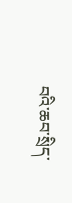བའི་ཆབ་སྲིད་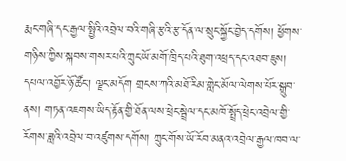རྨང་གཞི་དང་རྒྱལ་སྤྱིའི་འབྲེལ་བའི་གཞི་རྩའི་རྩ་དོན་ལ་སྲུང་སྐྱོང་བྱེད་དགོས། ཕྱོགས་གཉིས་ཀྱིས་སྐབས་གསར་པའི་ཀྲུང་ཡོ་མགོ་ཁྲིད་པའི་ཐུག་འཕྲད་དང་འཐབ་ཇུས། དཔལ་འབྱོར་ཉོ་ཚོང་། ལྗང་མདོག གྲངས་ཀའི་མཐོ་རིམ་གླེང་མོལ་ལེགས་པོར་སྒྲུབ་ནས། གཏན་འཇགས་ཡིད་རྟོན་གྱི་ཐོན་ལས་ཕྲེང་སྦྲེལ་དང་མཁོ་སྤྲོད་ཕྲེང་འབྲེལ་གྱི་རོགས་ཟླའི་འབྲེལ་བ་འཛུགས་དགོས། ཀྲུང་གོས་ཡོ་རོབ་མནའ་འབྲེལ་རྒྱལ་ཁབ་ལ་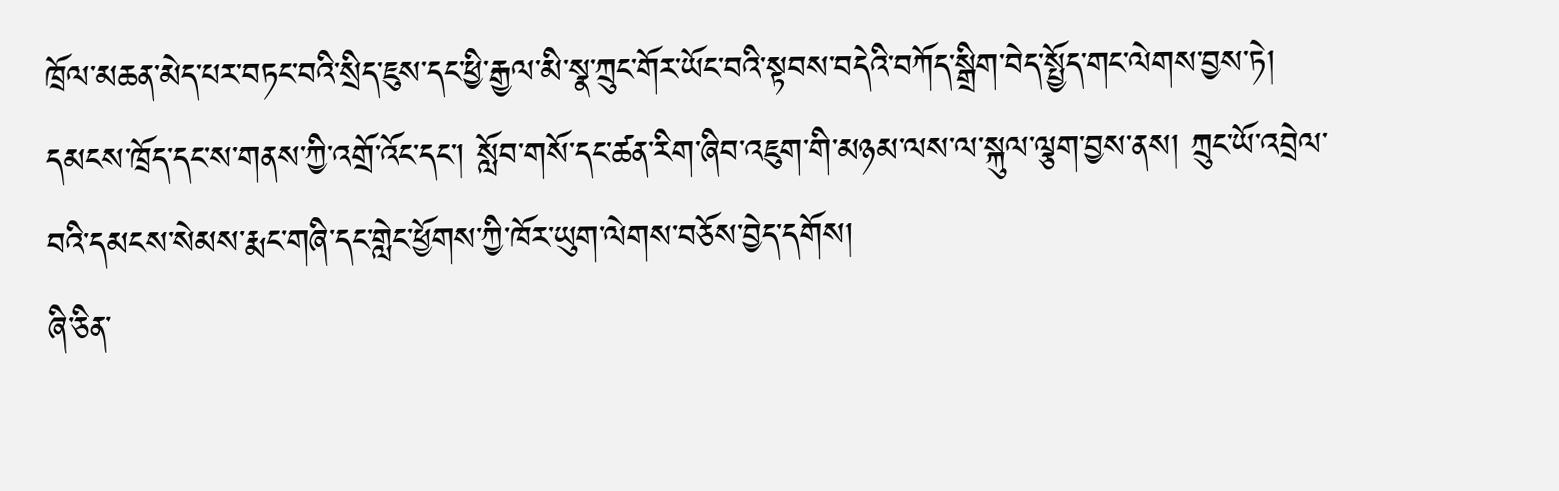ཁྲོལ་མཆན་མེད་པར་བཏང་བའི་སྲིད་ཇུས་དང་ཕྱི་རྒྱལ་མི་སྣ་ཀྲུང་གོར་ཡོང་བའི་སྟབས་བདེའི་བཀོད་སྒྲིག་བེད་སྤྱོད་གང་ལེགས་བྱས་ཏེ། དམངས་ཁྲོད་དང་ས་གནས་ཀྱི་འགྲོ་འོང་དང་། སློབ་གསོ་དང་ཚན་རིག་ཞིབ་འཇུག་གི་མཉམ་ལས་ལ་སྐུལ་ལྕག་བྱས་ནས། ཀྲུང་ཡོ་འབྲེལ་བའི་དམངས་སེམས་རྨང་གཞི་དང་གླེང་ཕྱོགས་ཀྱི་ཁོར་ཡུག་ལེགས་བཅོས་བྱེད་དགོས།
ཞི་ཅིན་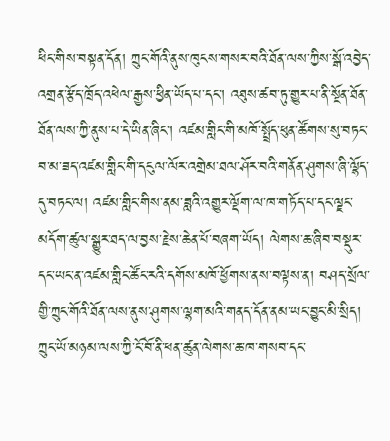ཕིང་གིས་བསྟན་དོན། ཀྲུང་གོའི་ནུས་ཁུངས་གསར་བའི་ཐོན་ལས་ཀྱིས་སྒོ་འབྱེད་འགྲན་རྩོད་ཁྲོད་འཕེལ་རྒྱས་ཕྱིན་ཡོད་པ་དང་། འཐུས་ཚབ་ཏུ་གྱུར་པ་ནི་སྔོན་ཐོན་ཐོན་ལས་ཀྱི་ནུས་པ་དེ་ཡིན་ཞིང་། འཛམ་གླིང་གི་མཁོ་སྤྲོད་ཕུན་ཚོགས་སུ་བཏང་བ་མ་ཟད་འཛམ་གླིང་གི་དངུལ་ལོར་འགྲེམ་ཐལ་ཤོར་བའི་གནོན་ཤུགས་ཞི་ལྷོད་དུ་བཏང་ལ། འཛམ་གླིང་གིས་ནམ་ཟླའི་འགྱུར་ལྡོག་ལ་ཁ་གཏོད་པ་དང་ལྗང་མདོག་ཚུལ་སྒྱུར་ཐད་ལ་བྱས་རྗེས་ཆེན་པོ་བཞག་ཡོད། ལེགས་ཆ་ཞིབ་བསྡུར་དང་ཡང་ན་འཛམ་གླིང་ཚོང་རའི་དགོས་མཁོ་ཕྱོགས་ནས་བལྟས་ན། བཤད་སྲོལ་གྱི་ཀྲུང་གོའི་ཐོན་ལས་ནུས་ཤུགས་ལྷག་མའི་གནད་དོན་ནམ་ཡང་བྱུང་མི་སྲིད། ཀྲུང་ཡོ་མཉམ་ལས་ཀྱི་ངོ་བོ་ནི་ཕན་ཚུན་ལེགས་ཆ་ཁ་གསབ་དང་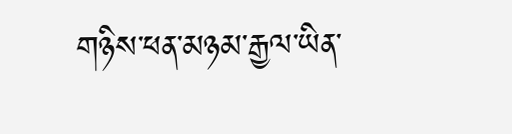གཉིས་ཕན་མཉམ་རྒྱལ་ཡིན་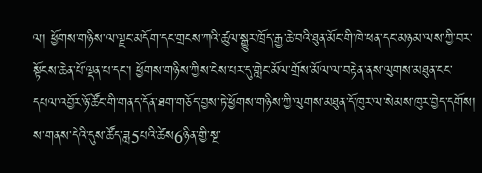ལ། ཕྱོགས་གཉིས་ལ་ལྗང་མདོག་དང་གྲངས་ཀའི་ཚུལ་སྒྱུར་ཁྲོད་རྒྱ་ཆེ་བའི་ཐུན་མོང་གི་ཁེ་ཕན་དང་མཉམ་ལས་ཀྱི་བར་སྟོངས་ཆེན་པོ་ལྡན་པ་དང་། ཕྱོགས་གཉིས་ཀྱིས་ངེས་པར་དུ་གླེང་མོལ་གྲོས་མོལ་ལ་བརྟེན་ནས་ལུགས་མཐུན་ངང་དཔལ་འབྱོར་ཉོ་ཚོང་གི་གནད་དོན་ཐག་གཅོད་བྱས་ཏེ་ཕྱོགས་གཉིས་ཀྱི་ལུགས་མཐུན་དོ་ཁུར་ལ་སེམས་ཁུར་བྱེད་དགོས།
ས་གནས་དེའི་དུས་ཚོད་ཟླ5པའི་ཚེས6ཉིན་གྱི་སྔ་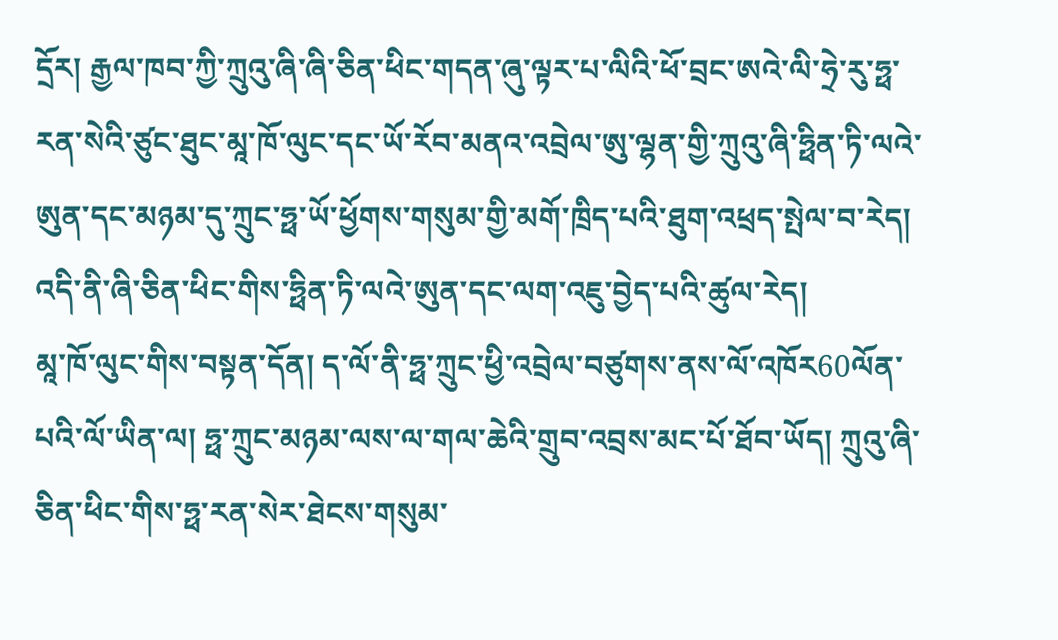དྲོར། རྒྱལ་ཁབ་ཀྱི་ཀྲུའུ་ཞི་ཞི་ཅིན་ཕིང་གདན་ཞུ་ལྟར་པ་ལིའི་ཕོ་བྲང་ཨའེ་ལི་ཧྲེ་རུ་ཧྥ་རན་སེའི་ཙུང་ཐུང་མཱ་ཁོ་ལུང་དང་ཡོ་རོབ་མནའ་འབྲེལ་ཨུ་ལྷན་གྱི་ཀྲུའུ་ཞི་ཧྥིན་ཏི་ལའེ་ཨུན་དང་མཉམ་དུ་ཀྲུང་ཧྥ་ཡོ་ཕྱོགས་གསུམ་གྱི་མགོ་ཁྲིད་པའི་ཐུག་འཕྲད་སྤེལ་བ་རེད། འདི་ནི་ཞི་ཅིན་ཕིང་གིས་ཧྥིན་ཏི་ལའེ་ཨུན་དང་ལག་འཇུ་བྱེད་པའི་ཚུལ་རེད།
མཱ་ཁོ་ལུང་གིས་བསྟན་དོན། ད་ལོ་ནི་ཧྥ་ཀྲུང་ཕྱི་འབྲེལ་བཙུགས་ནས་ལོ་འཁོར60ལོན་པའི་ལོ་ཡིན་ལ། ཧྥ་ཀྲུང་མཉམ་ལས་ལ་གལ་ཆེའི་གྲུབ་འབྲས་མང་པོ་ཐོབ་ཡོད། ཀྲུའུ་ཞི་ཅིན་ཕིང་གིས་ཧྥ་རན་སེར་ཐེངས་གསུམ་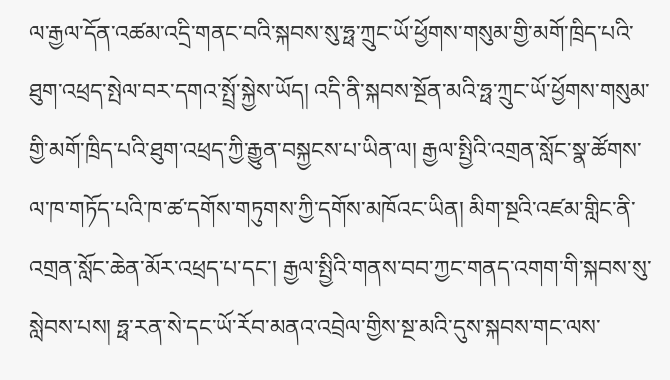ལ་རྒྱལ་དོན་འཚམ་འདྲི་གནང་བའི་སྐབས་སུ་ཧྥ་ཀྲུང་ཡོ་ཕྱོགས་གསུམ་གྱི་མགོ་ཁྲིད་པའི་ཐུག་འཕྲད་སྤེལ་བར་དགའ་སྤྲོ་སྐྱེས་ཡོད། འདི་ནི་སྐབས་སྔོན་མའི་ཧྥ་ཀྲུང་ཡོ་ཕྱོགས་གསུམ་གྱི་མགོ་ཁྲིད་པའི་ཐུག་འཕྲད་ཀྱི་རྒྱུན་བསྐྱངས་པ་ཡིན་ལ། རྒྱལ་སྤྱིའི་འགྲན་སློང་སྣ་ཚོགས་ལ་ཁ་གཏོད་པའི་ཁ་ཚ་དགོས་གཏུགས་ཀྱི་དགོས་མཁོའང་ཡིན། མིག་སྔའི་འཛམ་གླིང་ནི་འགྲན་སློང་ཆེན་མོར་འཕྲད་པ་དང་། རྒྱལ་སྤྱིའི་གནས་བབ་ཀྱང་གནད་འགག་གི་སྐབས་སུ་སླེབས་པས། ཧྥ་རན་སེ་དང་ཡོ་རོབ་མནའ་འབྲེལ་གྱིས་སྔ་མའི་དུས་སྐབས་གང་ལས་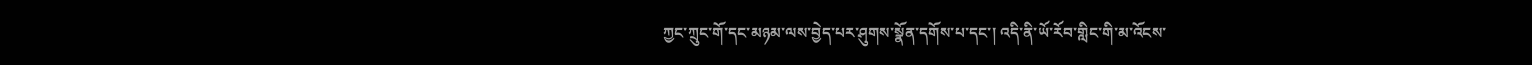ཀྱང་ཀྲུང་གོ་དང་མཉམ་ལས་བྱེད་པར་ཤུགས་སྣོན་དགོས་པ་དང་། འདི་ནི་ཡོ་རོབ་གླིང་གི་མ་འོངས་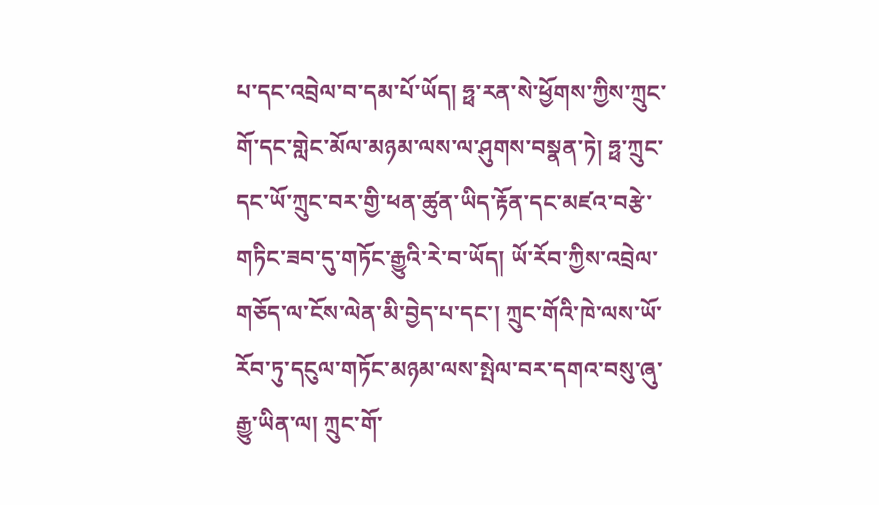པ་དང་འབྲེལ་བ་དམ་པོ་ཡོད། ཧྥ་རན་སེ་ཕྱོགས་ཀྱིས་ཀྲུང་གོ་དང་གླེང་མོལ་མཉམ་ལས་ལ་ཤུགས་བསྣན་ཏེ། ཧྥ་ཀྲུང་དང་ཡོ་ཀྲུང་བར་གྱི་ཕན་ཚུན་ཡིད་རྟོན་དང་མཛའ་བརྩེ་གཏིང་ཟབ་དུ་གཏོང་རྒྱུའི་རེ་བ་ཡོད། ཡོ་རོབ་ཀྱིས་འབྲེལ་གཅོད་ལ་ངོས་ལེན་མི་བྱེད་པ་དང་། ཀྲུང་གོའི་ཁེ་ལས་ཡོ་རོབ་ཏུ་དངུལ་གཏོང་མཉམ་ལས་སྤེལ་བར་དགའ་བསུ་ཞུ་རྒྱུ་ཡིན་ལ། ཀྲུང་གོ་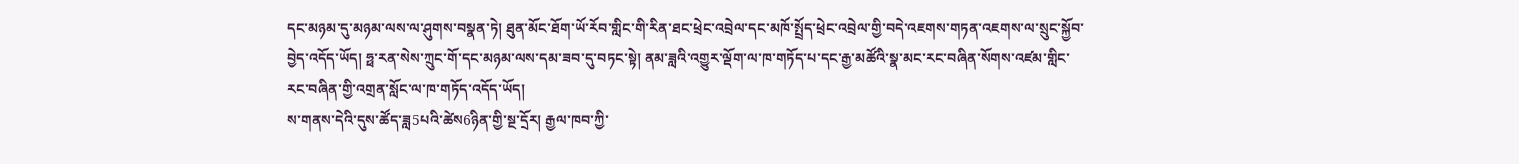དང་མཉམ་དུ་མཉམ་ལས་ལ་ཤུགས་བསྣན་ཏེ། ཐུན་མོང་ཐོག་ཡོ་རོབ་གླིང་གི་རིན་ཐང་ཕྲེང་འབྲེལ་དང་མཁོ་སྤྲོད་ཕྲེང་འབྲེལ་གྱི་བདེ་འཇགས་གཏན་འཇགས་ལ་སྲུང་སྐྱོབ་བྱེད་འདོད་ཡོད། ཧྥ་རན་སེས་ཀྲུང་གོ་དང་མཉམ་ལས་དམ་ཟབ་དུ་བཏང་སྟེ། ནམ་ཟླའི་འགྱུར་ལྡོག་ལ་ཁ་གཏོད་པ་དང་རྒྱ་མཚོའི་སྣ་མང་རང་བཞིན་སོགས་འཛམ་གླིང་རང་བཞིན་གྱི་འགྲན་སློང་ལ་ཁ་གཏོད་འདོད་ཡོད།
ས་གནས་དེའི་དུས་ཚོད་ཟླ5པའི་ཚེས6ཉིན་གྱི་སྔ་དྲོར། རྒྱལ་ཁབ་ཀྱི་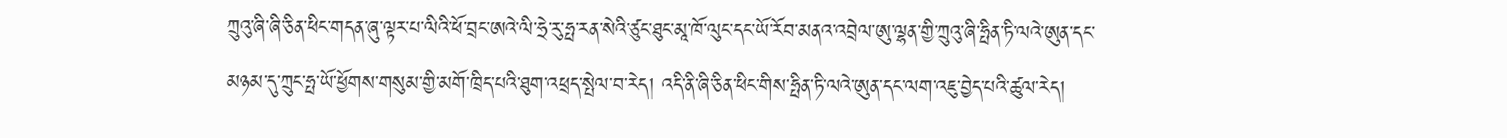ཀྲུའུ་ཞི་ཞི་ཅིན་ཕིང་གདན་ཞུ་ལྟར་པ་ལིའི་ཕོ་བྲང་ཨའེ་ལི་ཧྲེ་རུ་ཧྥ་རན་སེའི་ཙུང་ཐུང་མཱ་ཁོ་ལུང་དང་ཡོ་རོབ་མནའ་འབྲེལ་ཨུ་ལྷན་གྱི་ཀྲུའུ་ཞི་ཧྥིན་ཏི་ལའེ་ཨུན་དང་མཉམ་དུ་ཀྲུང་ཧྥ་ཡོ་ཕྱོགས་གསུམ་གྱི་མགོ་ཁྲིད་པའི་ཐུག་འཕྲད་སྤེལ་བ་རེད། འདི་ནི་ཞི་ཅིན་ཕིང་གིས་ཧྥིན་ཏི་ལའེ་ཨུན་དང་ལག་འཇུ་བྱེད་པའི་ཚུལ་རེད།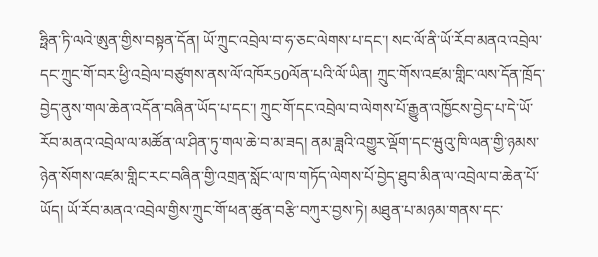ཧྥིན་ཏི་ལའེ་ཨུན་གྱིས་བསྟན་དོན། ཡོ་ཀྲུང་འབྲེལ་བ་ཧ་ཅང་ལེགས་པ་དང་། སང་ལོ་ནི་ཡོ་རོབ་མནའ་འབྲེལ་དང་ཀྲུང་གོ་བར་ཕྱི་འབྲེལ་བཙུགས་ནས་ལོ་འཁོར50ལོན་པའི་ལོ་ཡིན། ཀྲུང་གོས་འཛམ་གླིང་ལས་དོན་ཁྲོད་བྱེད་ནུས་གལ་ཆེན་འདོན་བཞིན་ཡོད་པ་དང་། ཀྲུང་གོ་དང་འབྲེལ་བ་ལེགས་པོ་རྒྱུན་འཁྱོངས་བྱེད་པ་དེ་ཡོ་རོབ་མནའ་འབྲེལ་ལ་མཚོན་ལ་ཤིན་ཏུ་གལ་ཆེ་བ་མ་ཟད། ནམ་ཟླའི་འགྱུར་ལྡོག་དང་ཝུའུ་ཁི་ལན་གྱི་ཉམས་ཉེན་སོགས་འཛམ་གླིང་རང་བཞིན་གྱི་འགྲན་སློང་ལ་ཁ་གཏོད་ལེགས་པོ་བྱེད་ཐུབ་མིན་ལ་འབྲེལ་བ་ཆེན་པོ་ཡོད། ཡོ་རོབ་མནའ་འབྲེལ་གྱིས་ཀྲུང་གོ་ཕན་ཚུན་བརྩི་བཀུར་བྱས་ཏེ། མཐུན་པ་མཉམ་གནས་དང་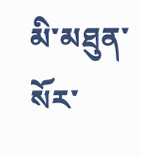མི་མཐུན་སོར་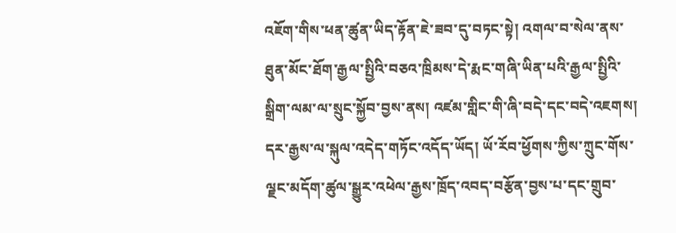འཇོག་གིས་ཕན་ཚུན་ཡིད་རྟོན་ཇེ་ཟབ་དུ་བཏང་སྟེ། འགལ་བ་སེལ་ནས་ཐུན་མོང་ཐོག་རྒྱལ་སྤྱིའི་བཅའ་ཁྲིམས་དེ་རྨང་གཞི་ཡིན་པའི་རྒྱལ་སྤྱིའི་སྒྲིག་ལམ་ལ་སྲུང་སྐྱོབ་བྱས་ནས། འཛམ་གླིང་གི་ཞི་བདེ་དང་བདེ་འཇགས། དར་རྒྱས་ལ་སྐུལ་འདེད་གཏོང་འདོད་ཡོད། ཡོ་རོབ་ཕྱོགས་ཀྱིས་ཀྲུང་གོས་ལྗང་མདོག་ཚུལ་སྒྱུར་འཕེལ་རྒྱས་ཁྲོད་འབད་བརྩོན་བྱས་པ་དང་གྲུབ་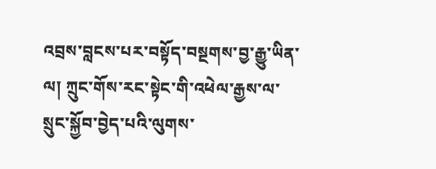འབྲས་བླངས་པར་བསྟོད་བསྔགས་བྱ་རྒྱུ་ཡིན་ལ། ཀྲུང་གོས་རང་སྟེང་གི་འཕེལ་རྒྱས་ལ་སྲུང་སྐྱོབ་བྱེད་པའི་ལུགས་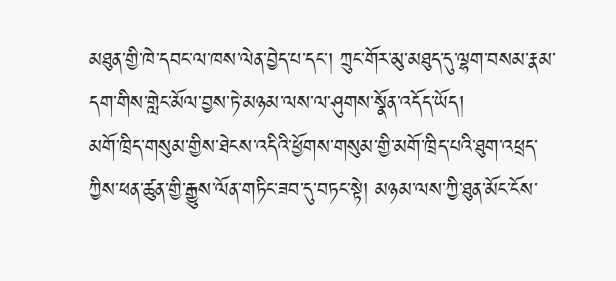མཐུན་གྱི་ཁེ་དབང་ལ་ཁས་ལེན་བྱེད་པ་དང་། ཀྲུང་གོར་མུ་མཐུད་དུ་ལྷག་བསམ་རྣམ་དག་གིས་གླེང་མོལ་བྱས་ཏེ་མཉམ་ལས་ལ་ཤུགས་སྣོན་འདོད་ཡོད།
མགོ་ཁྲིད་གསུམ་གྱིས་ཐེངས་འདིའི་ཕྱོགས་གསུམ་གྱི་མགོ་ཁྲིད་པའི་ཐུག་འཕྲད་ཀྱིས་ཕན་ཚུན་གྱི་རྒྱུས་ལོན་གཏིང་ཟབ་དུ་བཏང་སྟེ། མཉམ་ལས་ཀྱི་ཐུན་མོང་ངོས་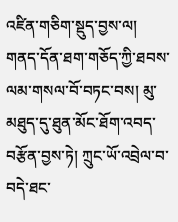འཛིན་གཅིག་སྡུད་བྱས་ལ། གནད་དོན་ཐག་གཅོད་ཀྱི་ཐབས་ལམ་གསལ་བོ་བཏང་བས། མུ་མཐུད་དུ་ཐུན་མོང་ཐོག་འབད་བརྩོན་བྱས་ཏེ། ཀྲུང་ཡོ་འབྲེལ་བ་བདེ་ཐང་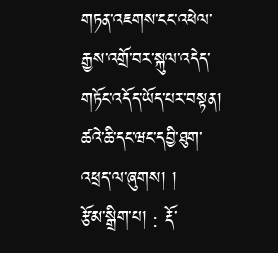གཏན་འཇགས་ངང་འཕེལ་རྒྱས་འགྲོ་བར་སྐུལ་འདེད་གཏོང་འདོད་ཡོད་པར་བསྟན།
ཚའེ་ཆི་དང་ཝང་དབྱི་ཐུག་འཕྲད་ལ་ཞུགས། །
རྩོམ་སྒྲིག་པ། : རྡོ་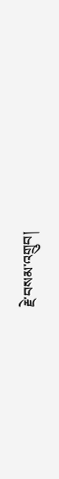རྗེ་བསམ་འགྲུབ།